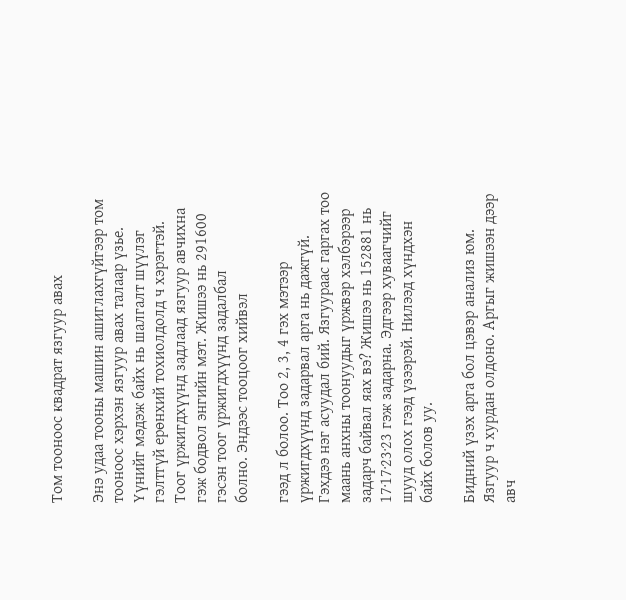Том тооноос квадрат язгуур авах

Энэ удаа тооны машин ашиглахгүйгээр том тооноос хэрхэн язгуур авах талаар үзье. Үүнийг мэдэж байх нь шалгалт шүүлэг гэлтгүй ерөнхий тохиолдолд ч хэрэгтэй. Тоог үржигдхүүнд задлаад язгуур авчихна гэж бодвол энгийн мэт. Жишээ нь 291600 гэсэн тоог үржигдхүүнд задалбал
болно. Эндээс тооцоог хийвэл

гээд л болоо. Тоо 2, 3, 4 гэх мэтээр үржигдхүүнд задарвал арга нь дажгүй. Гэхдээ нэг асуудал бий. Язгуураас гаргах тоо маань анхны тоонуудыг үржвэр хэлбэрээр задарч байвал яах вэ? Жишээ нь 152881 нь 17·17·23·23 гэж задарна. Эдгээр хуваагчийг шууд олох гээд үзээрэй. Нилээд хүндхэн байх болов уу.

Бидний үзэх арга бол цэвэр анализ юм. Язгуур ч хурдан олдоно. Аргыг жишээн дээр авч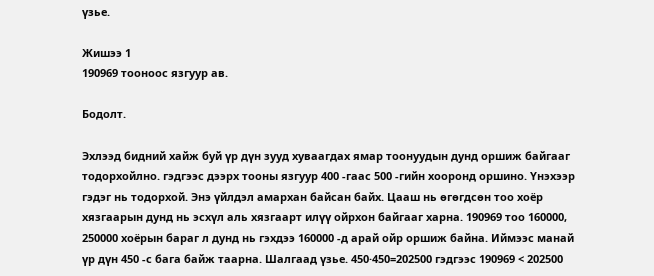үзье.

Жишээ 1
190969 тооноос язгуур ав.

Бодолт.

Эхлээд бидний хайж буй үр дүн зууд хуваагдах ямар тоонуудын дунд оршиж байгааг тодорхойлно. гэдгээс дээрх тооны язгуур 400 -гаас 500 -гийн хооронд оршино. Үнэхээр гэдэг нь тодорхой. Энэ үйлдэл амархан байсан байх. Цааш нь өгөгдсөн тоо хоёр хязгаарын дунд нь эсхүл аль хязгаарт илүү ойрхон байгааг харна. 190969 тоо 160000, 250000 хоёрын бараг л дунд нь гэхдээ 160000 -д арай ойр оршиж байна. Иймээс манай үр дүн 450 -с бага байж таарна. Шалгаад үзье. 450·450=202500 гэдгээс 190969 < 202500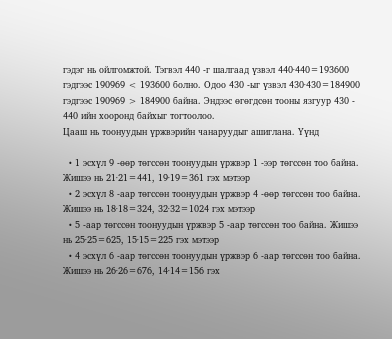гэдэг нь ойлгомжтой. Тэгвэл 440 -г шалгаад үзвэл 440·440=193600 гэдгээс 190969 < 193600 болно. Одоо 430 -ыг үзвэл 430·430=184900 гэдгээс 190969 > 184900 байна. Эндээс өгөгдсөн тооны язгуур 430 - 440 ийн хооронд байхыг тогтоолоо.
Цааш нь тоонуудын үржвэрийн чанаруудыг ашиглана. Үүнд

  • 1 эсхүл 9 -өөр төгссөн тоонуудын үржвэр 1 -ээр төгссөн тоо байна. Жишээ нь 21·21=441, 19·19=361 гэх мэтээр
  • 2 эсхүл 8 -аар төгссөн тоонуудын үржвэр 4 -өөр төгссөн тоо байна. Жишээ нь 18·18=324, 32·32=1024 гэх мэтээр
  • 5 -аар төгссөн тоонуудын үржвэр 5 -аар төгссөн тоо байна. Жишээ нь 25·25=625, 15·15=225 гэх мэтээр
  • 4 эсхүл 6 -аар төгссөн тоонуудын үржвэр 6 -аар төгссөн тоо байна. Жишээ нь 26·26=676, 14·14=156 гэх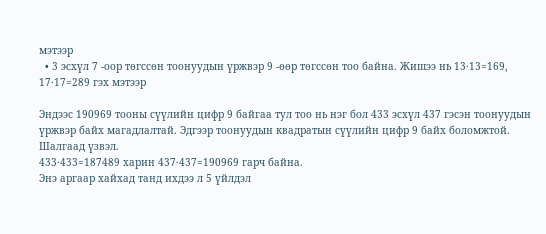мэтээр
  • 3 эсхүл 7 -оор төгссөн тоонуудын үржвэр 9 -өөр төгссөн тоо байна. Жишээ нь 13·13=169, 17·17=289 гэх мэтээр

Эндээс 190969 тооны сүүлийн цифр 9 байгаа тул тоо нь нэг бол 433 эсхүл 437 гэсэн тоонуудын үржвэр байх магадлалтай. Эдгээр тоонуудын квадратын сүүлийн цифр 9 байх боломжтой. Шалгаад үзвэл.
433·433=187489 харин 437·437=190969 гарч байна.
Энэ аргаар хайхад танд ихдээ л 5 үйлдэл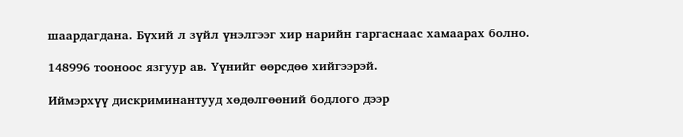шаардагдана. Бүхий л зүйл үнэлгээг хир нарийн гаргаснаас хамаарах болно.

148996 тооноос язгуур ав. Үүнийг өөрсдөө хийгээрэй.

Иймэрхүү дискриминантууд хөдөлгөөний бодлого дээр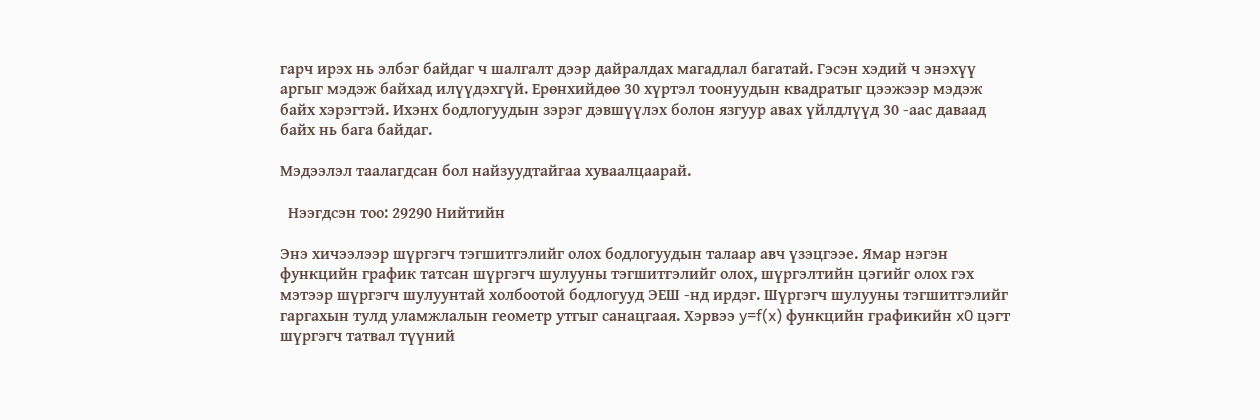гарч ирэх нь элбэг байдаг ч шалгалт дээр дайралдах магадлал багатай. Гэсэн хэдий ч энэхүү аргыг мэдэж байхад илүүдэхгүй. Ерөнхийдөө 30 хүртэл тоонуудын квадратыг цээжээр мэдэж байх хэрэгтэй. Ихэнх бодлогуудын зэрэг дэвшүүлэх болон язгуур авах үйлдлүүд 30 -аас даваад байх нь бага байдаг.

Мэдээлэл таалагдсан бол найзуудтайгаа хуваалцаарай.

  Нээгдсэн тоо: 29290 Нийтийн

Энэ хичээлээр шүргэгч тэгшитгэлийг олох бодлогуудын талаар авч үзэцгээе. Ямар нэгэн функцийн график татсан шүргэгч шулууны тэгшитгэлийг олох, шүргэлтийн цэгийг олох гэх мэтээр шүргэгч шулуунтай холбоотой бодлогууд ЭЕШ -нд ирдэг. Шүргэгч шулууны тэгшитгэлийг гаргахын тулд уламжлалын геометр утгыг санацгаая. Хэрвээ y=f(x) функцийн графикийн x0 цэгт шүргэгч татвал түүний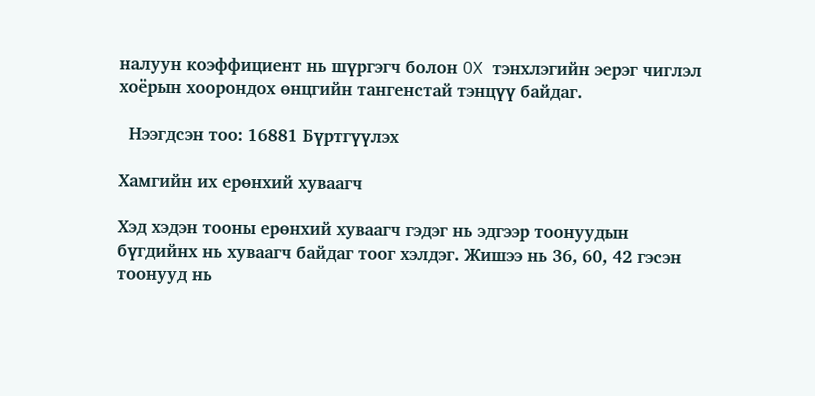налуун коэффициент нь шүргэгч болон OX тэнхлэгийн эерэг чиглэл хоёрын хоорондох өнцгийн тангенстай тэнцүү байдаг.

  Нээгдсэн тоо: 16881 Бүртгүүлэх

Хамгийн их ерөнхий хуваагч

Хэд хэдэн тооны ерөнхий хуваагч гэдэг нь эдгээр тоонуудын бүгдийнх нь хуваагч байдаг тоог хэлдэг. Жишээ нь 36, 60, 42 гэсэн тоонууд нь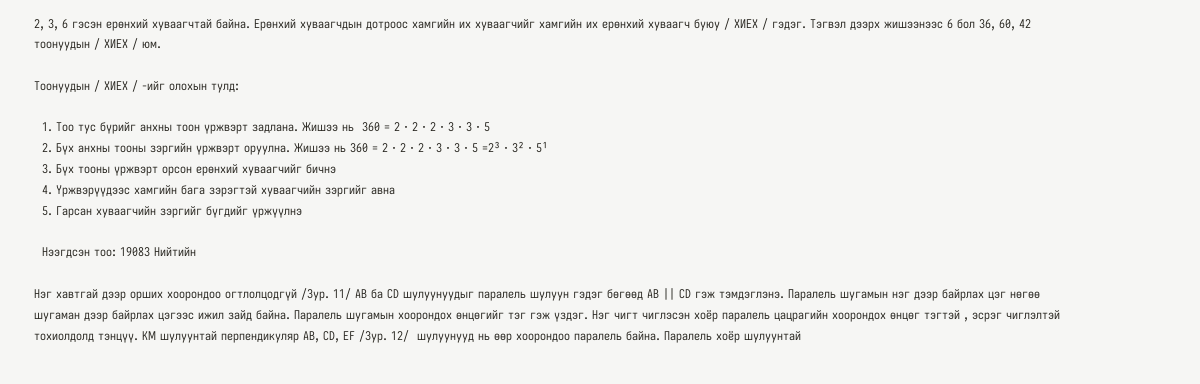2, 3, 6 гэсэн ерөнхий хуваагчтай байна. Ерөнхий хуваагчдын дотроос хамгийн их хуваагчийг хамгийн их ерөнхий хуваагч буюу / ХИЕХ / гэдэг. Тэгвэл дээрх жишээнээс 6 бол 36, 60, 42 тоонуудын / ХИЕХ / юм.

Тоонуудын / ХИЕХ / -ийг олохын тулд:

  1. Тоо тус бүрийг анхны тоон үржвэрт задлана. Жишээ нь  360 = 2 · 2 · 2 · 3 · 3 · 5
  2. Бүх анхны тооны зэргийн үржвэрт оруулна. Жишээ нь 360 = 2 · 2 · 2 · 3 · 3 · 5 =2³ · 3² · 5¹
  3. Бүх тооны үржвэрт орсон ерөнхий хуваагчийг бичнэ
  4. Үржвэрүүдээс хамгийн бага зэрэгтэй хуваагчийн зэргийг авна
  5. Гарсан хуваагчийн зэргийг бүгдийг үржүүлнэ

  Нээгдсэн тоо: 19083 Нийтийн

Нэг хавтгай дээр орших хоорондоо огтлолцодгүй /Зур. 11/ AB ба CD шулуунуудыг паралель шулуун гэдэг бөгөөд AB || CD гэж тэмдэглэнэ. Паралель шугамын нэг дээр байрлах цэг нөгөө шугаман дээр байрлах цэгээс ижил зайд байна. Паралель шугамын хоорондох өнцөгийг тэг гэж үздэг. Нэг чигт чиглэсэн хоёр паралель цацрагийн хоорондох өнцөг тэгтэй , эсрэг чиглэлтэй тохиолдолд тэнцүү. KM шулуунтай перпендикуляр AB, CD, EF /Зур. 12/  шулуунууд нь өөр хоорондоо паралель байна. Паралель хоёр шулуунтай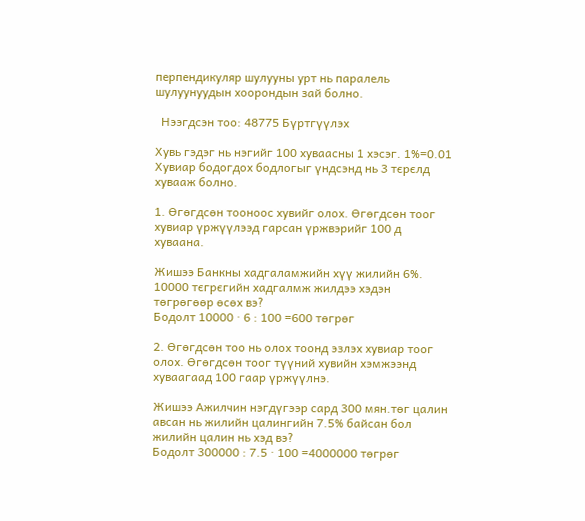перпендикуляр шулууны урт нь паралель шулуунуудын хоорондын зай болно.

  Нээгдсэн тоо: 48775 Бүртгүүлэх

Хувь гэдэг нь нэгийг 100 хуваасны 1 хэсэг. 1%=0.01 Хувиар бодогдох бодлогыг үндсэнд нь 3 тєрєлд хувааж болно.

1. Өгөгдсөн тооноос хувийг олох. Өгөгдсөн тоог хувиар үржүүлээд гарсан үржвэрийг 100 д хуваана.

Жишээ Банкны хадгаламжийн хүү жилийн 6%. 10000 тєгрєгийн хадгалмж жилдээ хэдэн төгрөгөөр өсөх вэ?
Бодолт 10000 · 6 : 100 =600 төгрөг

2. Өгөгдсөн тоо нь олох тоонд эзлэх хувиар тоог олох. Өгөгдсөн тоог түүний хувийн хэмжээнд хуваагаад 100 гаар үржүүлнэ.

Жишээ Ажилчин нэгдүгээр сард 300 мян.төг цалин авсан нь жилийн цалингийн 7.5% байсан бол жилийн цалин нь хэд вэ?
Бодолт 300000 : 7.5 · 100 =4000000 төгрөг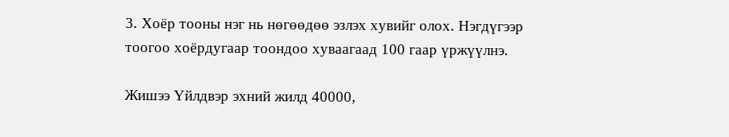3. Хоёр тооны нэг нь нөгөөдөө эзлэх хувийг олох. Нэгдүгээр тоогоо хоёрдугаар тоондоо хуваагаад 100 гаар үржүүлнэ.

Жишээ Үйлдвэр эхний жилд 40000,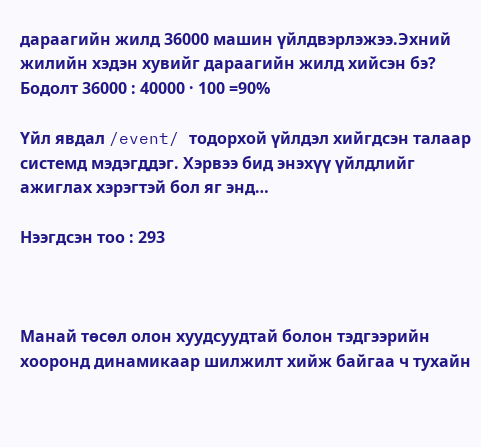дараагийн жилд 36000 машин үйлдвэрлэжээ.Эхний жилийн хэдэн хувийг дараагийн жилд хийсэн бэ?
Бодолт 36000 : 40000 · 100 =90%

Үйл явдал /event/ тодорхой үйлдэл хийгдсэн талаар системд мэдэгддэг. Хэрвээ бид энэхүү үйлдлийг ажиглах хэрэгтэй бол яг энд…

Нээгдсэн тоо : 293



Манай төсөл олон хуудсуудтай болон тэдгээрийн хооронд динамикаар шилжилт хийж байгаа ч тухайн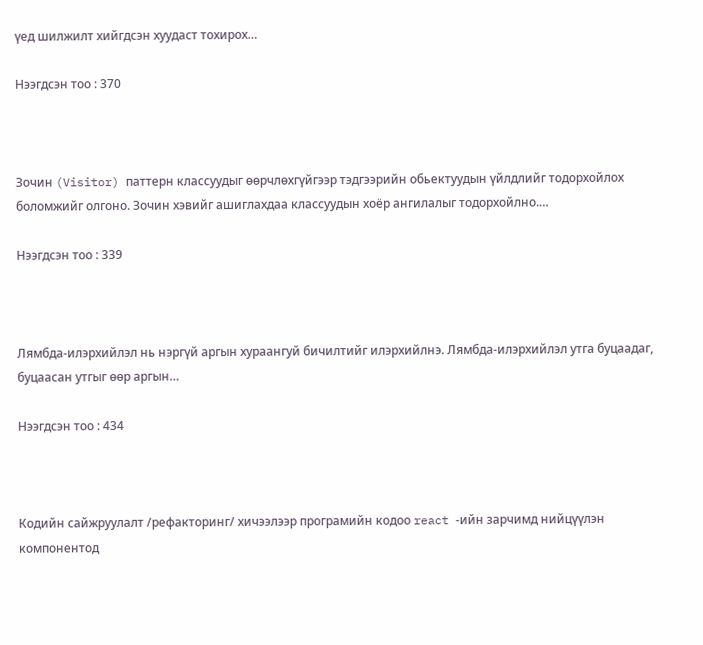үед шилжилт хийгдсэн хуудаст тохирох…

Нээгдсэн тоо : 370



Зочин (Visitor) паттерн классуудыг өөрчлөхгүйгээр тэдгээрийн обьектуудын үйлдлийг тодорхойлох боломжийг олгоно. Зочин хэвийг ашиглахдаа классуудын хоёр ангилалыг тодорхойлно.…

Нээгдсэн тоо : 339



Лямбда-илэрхийлэл нь нэргүй аргын хураангуй бичилтийг илэрхийлнэ. Лямбда-илэрхийлэл утга буцаадаг, буцаасан утгыг өөр аргын…

Нээгдсэн тоо : 434



Кодийн сайжруулалт /рефакторинг/ хичээлээр програмийн кодоо react -ийн зарчимд нийцүүлэн компонентод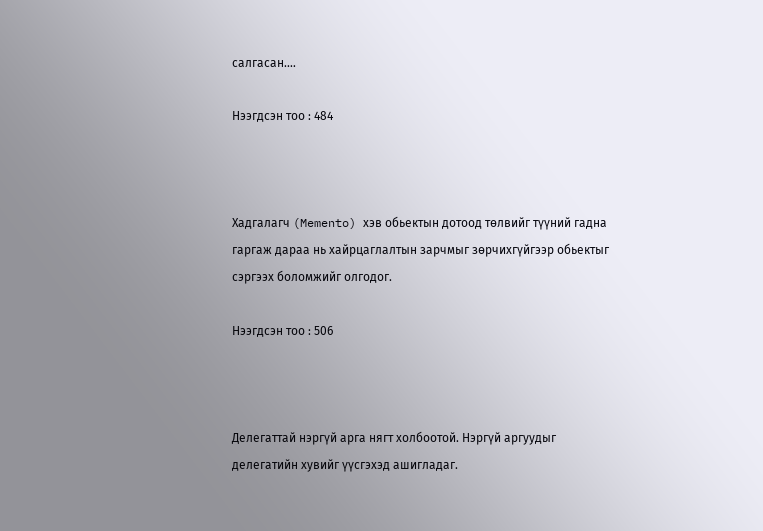салгасан.…

Нээгдсэн тоо : 484



Хадгалагч (Memento) хэв обьектын дотоод төлвийг түүний гадна гаргаж дараа нь хайрцаглалтын зарчмыг зөрчихгүйгээр обьектыг сэргээх боломжийг олгодог.

Нээгдсэн тоо : 506



Делегаттай нэргүй арга нягт холбоотой. Нэргүй аргуудыг делегатийн хувийг үүсгэхэд ашигладаг.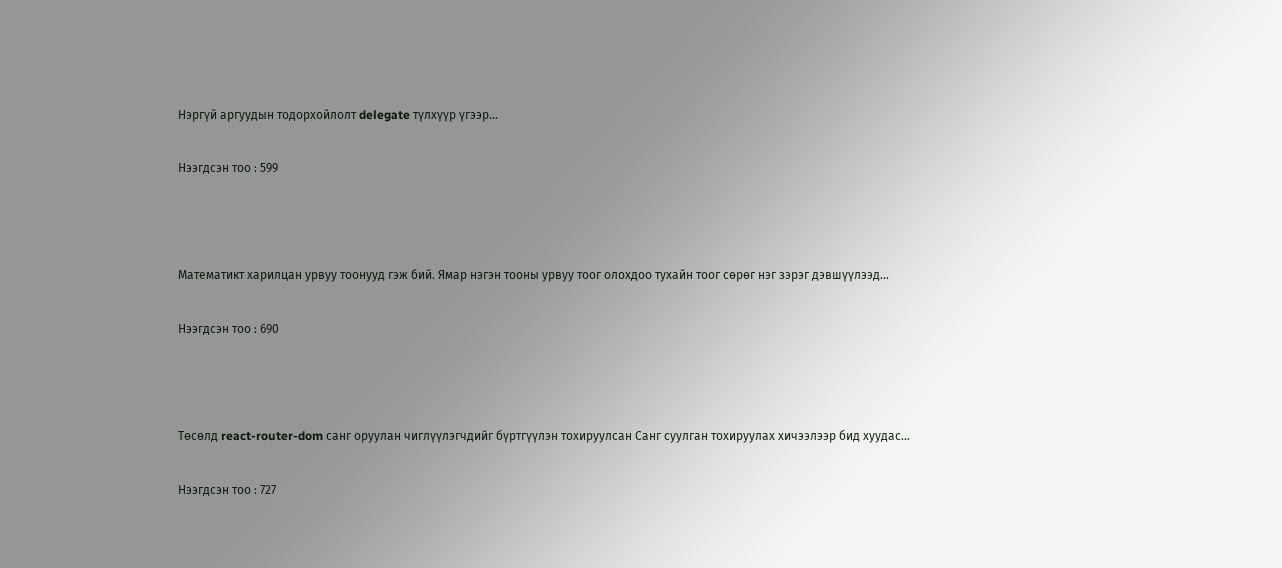Нэргүй аргуудын тодорхойлолт delegate түлхүүр үгээр…

Нээгдсэн тоо : 599



Математикт харилцан урвуу тоонууд гэж бий. Ямар нэгэн тооны урвуу тоог олохдоо тухайн тоог сөрөг нэг зэрэг дэвшүүлээд…

Нээгдсэн тоо : 690



Төсөлд react-router-dom санг оруулан чиглүүлэгчдийг бүртгүүлэн тохируулсан Санг суулган тохируулах хичээлээр бид хуудас…

Нээгдсэн тоо : 727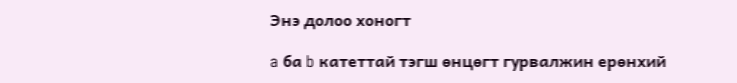Энэ долоо хоногт

a ба b катеттай тэгш өнцөгт гурвалжин ерөнхий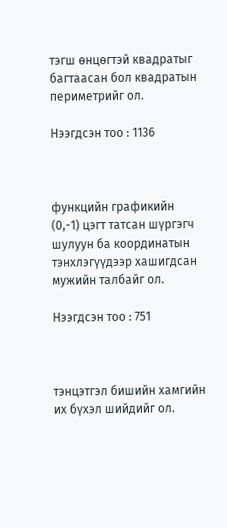тэгш өнцөгтэй квадратыг багтаасан бол квадратын периметрийг ол.

Нээгдсэн тоо : 1136



функцийн графикийн (0,-1) цэгт татсан шүргэгч шулуун ба координатын тэнхлэгүүдээр хашигдсан мужийн талбайг ол.

Нээгдсэн тоо : 751



тэнцэтгэл бишийн хамгийн их бүхэл шийдийг ол.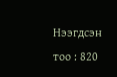Нээгдсэн тоо : 820